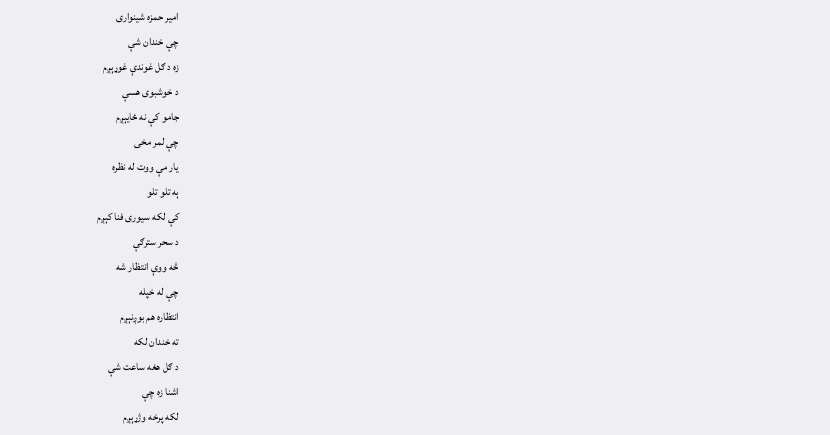امیر حمزہ شینواری
چې خندان شې
زه د ګل غوندې غوړېږم
د خوشبوی هسې
جامو کې نه ځايېږم
چې لمر مخی
يار مې ووت له نظره
ېه تلو تلو
کې لکه سيوری فنا کېږم
د سحر سترګې
څه ووې انتظار شه
چې له خپله
انتظاره هم بوږنېږم
ته خندان لکه
د ګل هغه ساعت شې
اشنا زه چې
لکه پرخه وژړېږم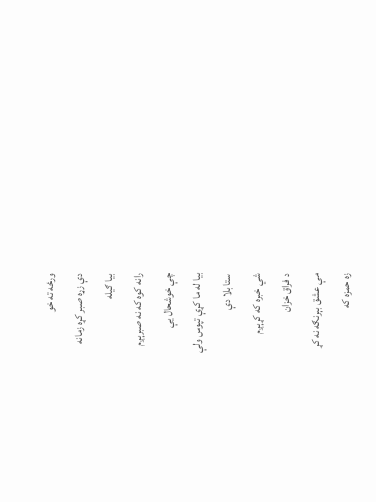ورځه ته خو
دې زړه صبر کړه زمانه
بيا ګيله
رانه کوه که نه صبرېږم
چې خوشحال يې
بيا له ما کړې تپوس ولې
ستا بلا دې
شي خبره که کړېږم
د فراق خزان
مې عشق بېرنګه نه کړ
زه حمزه که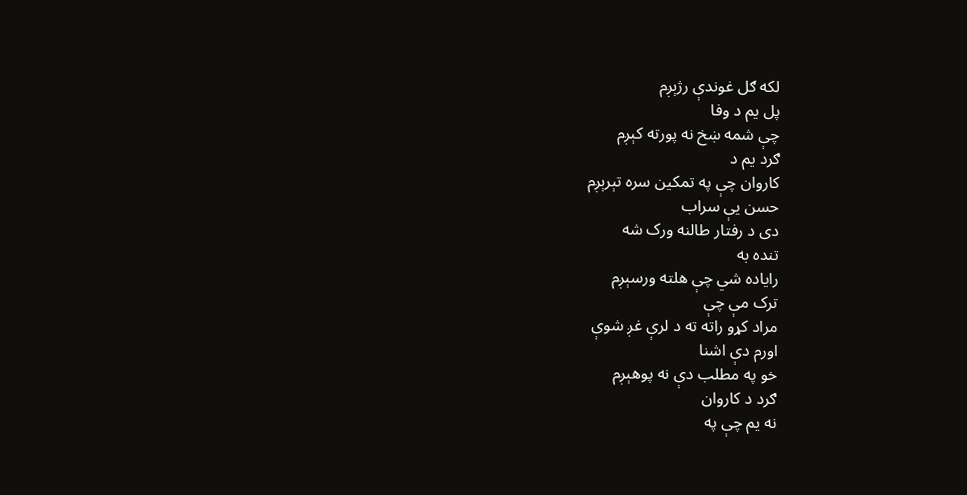لکه ګل غوندې رژېږم
پل يم د وفا
چې شمه ښخ نه پورته کېږم
ګرد يم د
کاروان چې په تمکين سره تېرېږم
حسن يې سراب
دی د رفتار طالنه ورک شه
تنده به
راياده شي چې هلته ورسېږم
ترک مې چې
مراد کړو راته ته د لرې غږ شوې
اورم دې اشنا
خو په مطلب دې نه پوهېږم
ګرد د کاروان
نه يم چې په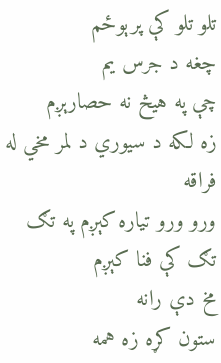تلو تلو کې پرېوځم
چغه د جرس يم
چې په هيڅ نه حصارېږم
زه لکه د سيوري د لمر مخي له فراقه
ورو ورو تياره کېږم په تګ تګ کې فنا کېږم
مخ دې رانه
ستون کړه زه همه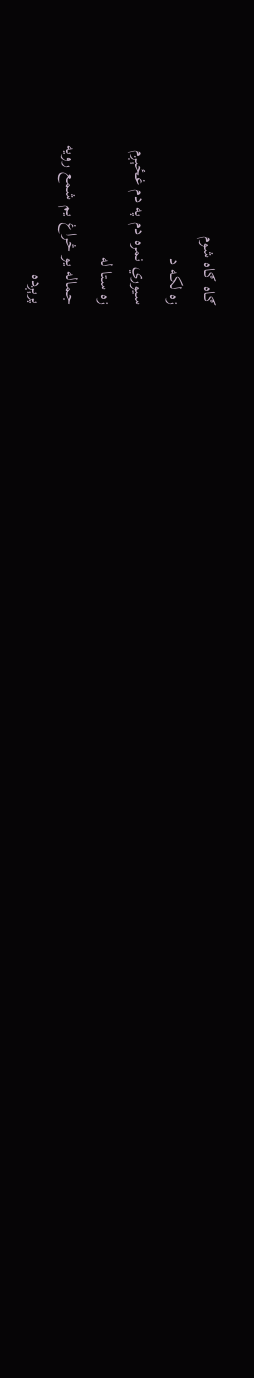ګاه ګاه شوم
زه لکه د
سيوري نمره دم په دم غځېږم
زه ستا له
جماله يو څراغ يم شمع رويه
پرېږده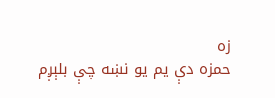زه
حمزه دې يم يو نښه چې بلېږم